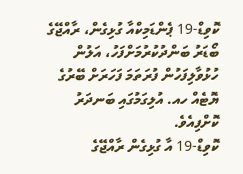ކޮވިޑް-19 ޕެންޑަމިކްއާ ގުޅިގެން، ރާއްޖޭގެ ބޯޑަރު ބަންދުކުރުމަށްފަހު، އަލުން ހުޅުވާލިފަހުން ފުރަތަމަ ފަހަރަށް ބޭރުގެ ޔޮޓެއް ހއ. އުލިގަމުގައި ބަނދަރު ކޮށްފިއެވެ.
ކޮވިޑް-19 އާ ގުޅިގެން ރާއްޖޭގެ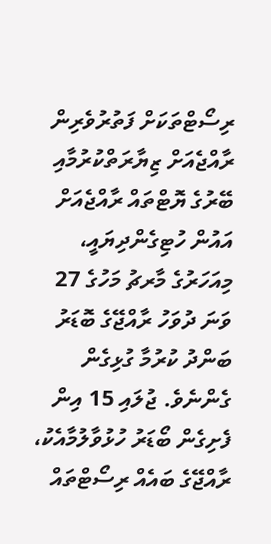ރިސޯޓްތަކަށް ފަތުރުވެރިން ރާއްޖެއަށް ޒިޔާރަތްކުރުމާއި ބޭރުގެ ޔޮޓްތައް ރާއްޖެއަށް އައުން ހުޓިގެންދިޔައީ، މިއަހަރުގެ މާރޗު މަހުގެ 27 ވަނަ ދުވަހު ރާއްޖޭގެ ބޮޑަރު ބަންދު ކުރުމާ ގުޅިގެން ގެންނެވެ. ޖުލައި 15 އިން ފެށިގެން ބޯޑަރު ހުޅުވާލުމާއެކު، ރާއްޖޭގެ ބައެއް ރިސޯޓްތައް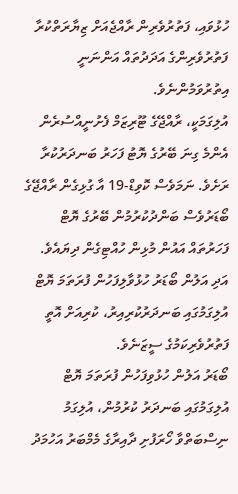ހުޅުވައި، ފަތުރުވެރިން ރާއްޖެއަށް ޒިޔާރަތްކުރާ ފަތުރުވެރިންގެ އަދަދުތައް އަންނަނީ އިތުރުވަމުންނެވެ.
އުލިގަމަކީ، ރާއްޖޭގެ ޓޫރިޒަމް ފެށުނީއްސުރެން އެންމެ ގިނަ ބޭރުގެ ޔޮޓު ފަހަރު ބަނދަރުކުރާ ރަށެވެ. ނަމަވެސް ކޮވިޑް-19 އާ ގުޅިގެން ރާއްޖޭގެ ބޯޑަރުވެސް ބަންދުކުރުމުން ބޭރުގެ ޔޮޓް ފަހަރުތައް އައުން މުޅިން ހުއްޓިގެން ދިޔައެވެ. އަދި އަލުން ބޯޑަރު ހުޅުވާލިފަހުން ފުރަތަމަ ޔޮޓް އުލިގަމުގައި ބަނދަރުކުރިއިރު، ކުރިއަށް އޮތީ ފަތުރުވެރިކަމުގެ ސީޒަނެވެ.
ބޯޑަރު އަލުން ހުޅުވިފަހުން ފުރަތަމަ ޔޮޓް އުލިގަމުގައި ބަނދަރު ކުރުމުން، އުލިގަމު ނިސްބަތްވާ ހޯރަފުށި ދާއިރާގެ މެމްބަރު އަހުމަދު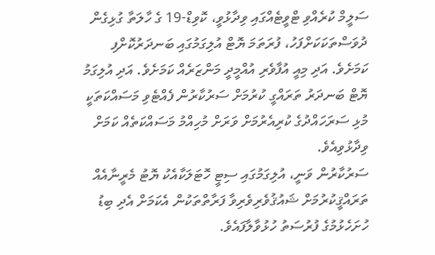ސަލީމް ކުރެއްވި ޓްވީޓެއްގައި ވިދާޅުވީ، ކޮވިޑް-19 ގެ ހާލަތާ ގުޅިގެން ދުވަސްތަކަކަށްފަހު، ފުރަތަމަ ޔޮޓް އުލިގަމުގައި ބަނދަރުކޮށްފި ކަމަށެވެ. އަދި މިއީ އުފާވެރި އުއްމީދީ މަންޒަރެއް ކަމަށެވެ. އަދި އުލިގަމު ޔޮޓް ބަނދަރު ތަރައްގީ ކުރުމަށް ސަރުކާރުން ފެއްޓެވި މަސައްކަތަކީ މުޅި ސަރަހައްދުގެ ކުރިއެރުމަށް ވަރަށް މުހިއްމު މަސައްކަތެއް ކަމަށް ވިދާޅުވިއެވެ.
ސަރުކާރުން ވަނީ، އުލިގަމުގައި ސިޓީ ހޮޓަލަކާއެކު ޔޮޓު މެރީނާއެއް ތަރައްޤީކުރުމަށް ޝައުޤުވެރިވެރިވާ ފަރާތްތަކުން އެކަމަށް އެދި ބިޑު ހުށަހެޅުމުގެ ފުރުސަތު ހުޅުވާލާފައެވެ.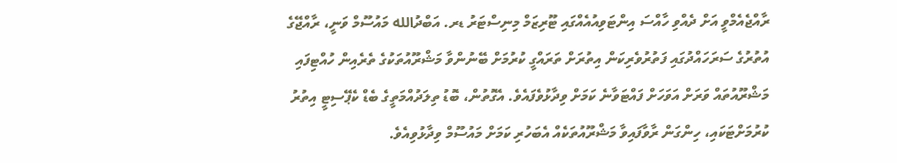ރާއްޖެއެމްވީ އަށް ދެއްވި ހާއްސަ އިންޓަވިއުއެއްގައި ޓޫރިޒަމް މިނިސްޓަރު ޑރ. އަބްދުالله މައުސޫމް ވަނީ، ރާއްޖޭގެ އުތުރުގެ ސަރަހައްދުގައި ފަތުރުވެރިކަން އިތުރަށް ތަރައްގީ ކުރުމަށް ބޭނުންވާ މަޝްރޫއުތަކުގެ ތެރެއިން ހުއްޓިފައި މަޝްރޫއުތައް ވަރަށް އަވަހަށް ފައްޓަވާނެ ކަމަށް ވިދާޅުވެފައެވެ. އެގޮތުން، ބޮޑު ތިލަދުއްމަތީގެ ބެޑް ކެޕޭސިޓީ އިތުރު ކުރުމަށްޓަކައި، ހިންގަން ރާވާފައިވާ މަޝްރޫއުތަކެއް އެބަހުރި ކަމަށް މައުސޫމް ވިދާޅުވިއެވެ.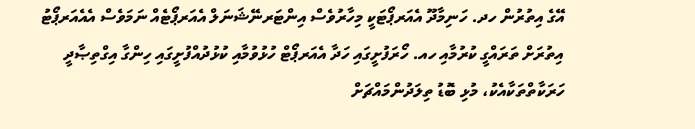އޭގެ އިތުރުން ހދ. ހަނިމާދޫ އެއަރޕޯޓަކީ މިހާރުވެސް އިންޓަރނޭޝަނަލް އެއަރޕޯޓެއް ނަމަވެސް އެއެއަރޕޯޓު އިތުރަށް ތަރައްގީ ކުރުމާއި ހއ. ހޯރަފުށީގައި ހަދާ އެއަރޕޯޓް ހުޅުވުމާއި ކުޅުދުއްފުށީގައި ހިންގާ އިގްތިޞާދީ ހަރަކާތްތަކާއެކު، މުޅި ބޮޑު ތިލަދުންމައްޗަށް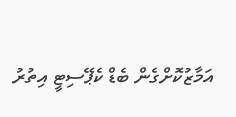އަމާޒުކޮށްގެން ބެޑް ކެޕޭސިޓީ އިތުރު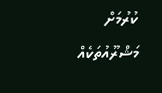ކުރުމަށް މަޝްރޫއުތަކެއް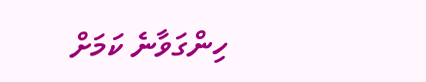ހިންގަވާނެ ކަމަށް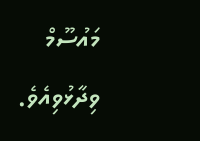މައުސޫމް ވިދާޅުވިއެވެ.